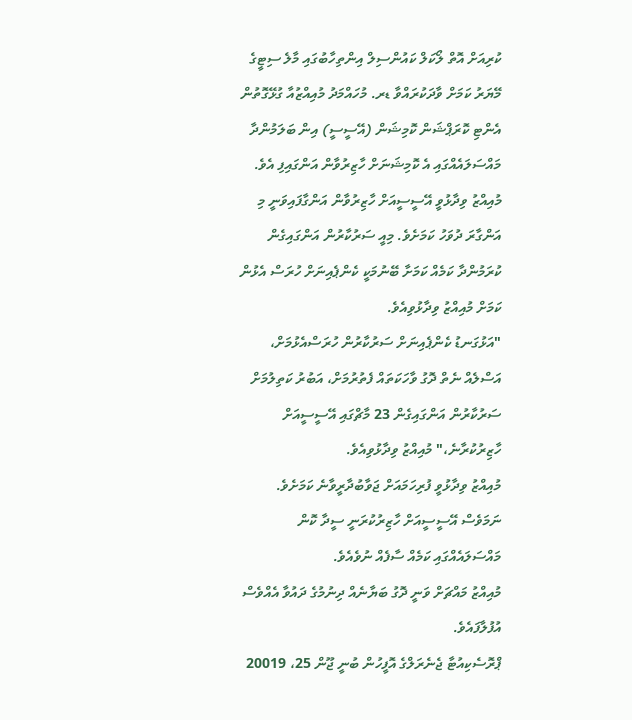ކުރިއަށް އޮތް ލޯކަލް ކައުންސިލް އިންތިހާބުގައި މާލެ ސިޓީގެ މޭޔަރު ކަމަށް ވާދަކުރައްވާ ޑރ. މުހައްމަދު މުއިއްޒުއާ ގުޅޭގޮތުން އެންޓި ކޮރަޕްޝަން ކޮމިޝަން (އޭސީސީ) އިން ބަލަމުންދާ މައްސަލައެއްގައި އެ ކޮމިޝަނަށް ހާޒިރުވާން އަންގައިފި އެވެ.
މުއިއްޒު ވިދާޅުވީ އޭސީސީއަށް ހާޒިރުވާން އަންގާފައިވަނީ މި އަންގާރަ ދުވަހު ކަމަށެވެ. މިއީ ސަރުކާރުން އަންގައިގެން ކުރަމުންދާ ކަމެއް ކަމަށާ ބޭނުމަކީ ކެންޕެއިނަށް ހުރަސް އެޅުން ކަމަށް މުއިއްޒު ވިދާޅުވިއެވެ.
"އަޅުގަނޑު ކެންޕެއިނަށް ސަރުކާރުން ހުރަސްއެޅުމަށް، އަސްލެއް ނެތް ދޮގު ވާހަކަތައް ފެތުރުމަށް، އަބުރު ކަތިލުމަށް ސަރުކާރުން އަންގައިގެން 23 މާޗްގައި އޭސީސީއަށް ހާޒިރުކުރާނެ،" މުއިއްޒު ވިދާޅުވިއެވެ.
މުއިއްޒު ވިދާޅުވީ ފުރިހަމައަށް ޖަވާބުދާރީވާނެ ކަމަށެވެ.
ނަމަވެސް އޭސީސީއަށް ހާޒިރުކުރަނީ ސީދާ ކޮން މައްސަލައެއްގައި ކަމެއް ސާފެއް ނުވެއެވެ.
މުއިއްޒު މައްޗަށް ވަނީ ދޮގު ބަޔާނެއް ދިނުމުގެ ދައުވާ އެއްވެސް އުފުލާފައެވެ.
ޕްރޮސެކިއުޓާ ޖެނެރަލްގެ އޮފީހުން ބުނީ ޖޫން 25، 20019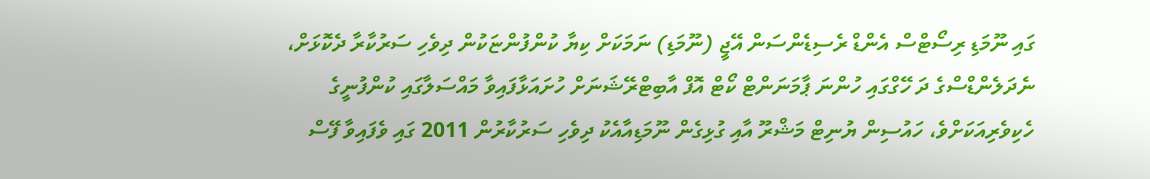ގައި ނޫމަޑި ރިސޯޓްސް އެންޑް ރެސިޑެންސަން އޭޖީ (ނޫމަޑި) ނަމަކަށް ކިޔާ ކުންފުންޏަކުން ދިވެހި ސަރުކާރާ ދެކޮޅަށް، ނެދަލެންޑްސްގެ ދަ ހޭގްގައި ހުންނަ ޕާމަނަންޓް ކޯޓް އޮފް އާބިޓްރޭޝަނަށް ހުށައަޅާފައިވާ މައްސަލާގައި ކުންފުނީގެ ހެކިވެރިއަކަށްވެ، ހައުސިން ޔުނިޓް މަޝްރޫ އާއި ގުޅިގެން ނޫމަޑިއާއެކު ދިވެހި ސަރުކާރުން 2011 ގައި ވެފައިވާ ފޭސް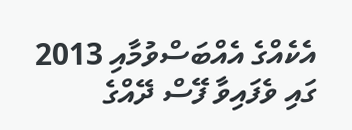އެކެއްގެ އެއްބަސްވުމާއި 2013 ގައި ވެފައިވާ ފޭސް ދޭއްގެ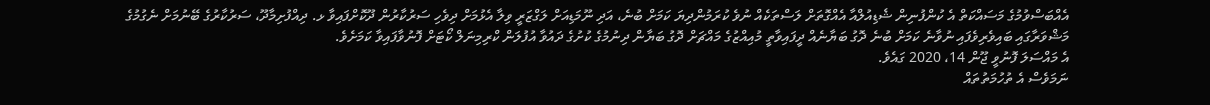އެއްބަސްވުމުގެ މަސައްކަތް އެ ކުންފުނިން ޝެޑިއުލްއާ އެއްގޮތަށް ލަސްތަކެއް ނުވެ ކުރަމުންދިޔަ ކަމަށް ބުނެ، އަދި ނޫމަޑިއަށް ލަގްޒަރީ ވިލާ އެޅުމަށް ދިވެހި ސަރުކާރުން ދޫކޮށްފައިވާ ޅ. ދިއްފުށިމާދޫ، ސަރުކާރުގެ ބޭނުމަށް ނެގުމުގެ މަޝްވަރާގައި ބައިވެރިވެފައި ނުވާނެ ކަމަށް ބުނެ ދޮގު ބަޔާނެއް ދީފައިވާތީ މުއިއްޒުގެ މައްޗަށް ދޮގު ބަޔާން ދިނުމުގެ ކުށުގެ ދައުވާ އުފުލަން ކްރިމިނަލް ކޯޓަށް ފޮނުވާފައިވާ ކަމަށެވެ.
އެ މައްސަލަ ފޮނުވީ ޖޫން 14، 2020 ގައެވެ.
ނަމަވެސް އެ ތުހުމަތުތައް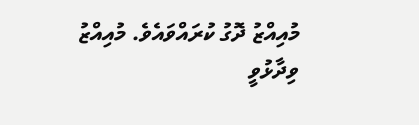މުއިއްޒު ދޮގު ކުރައްވައެވެ. މުއިއްޒު ވިދާޅުވީ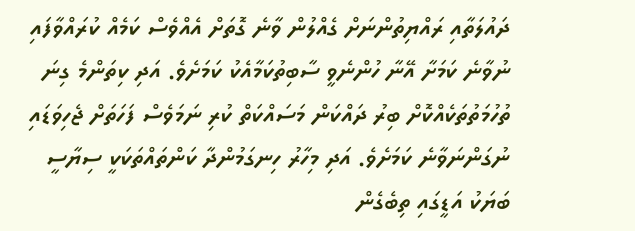ދައުލަތާއި ރައްޔިތުންނަށް ގެއްލުން ވާނެ ގޮތަށް އެއްވެސް ކަމެއް ކުރައްވާފައި ނުވާނެ ކަމަށާ އޭނާ ހުންނެވީ ސާބިތުކަމާއެކު ކަމަށެވެ. އަދި ކިތަންމެ ގިނަ ތުހުމަތުތަކެއްކޮށް ބިރު ދައްކަން މަސައްކަތް ކުރި ނަމަވެސް ފަހަތަށް ޖެހިވަޑައި ނުގަންނަވާނެ ކަމަށެވެ. އަދި މިހާރު ހިނގަމުންދާ ކަންތައްތަކަކީ ސިޔާސީ ބަޔަކު އަޑީގައި ތިބެގެން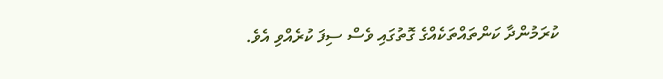ކުރަމުންދާ ކަންތައްތަކެއްގެ ގޮތުގައި ވެސް ސިފަ ކުރެއްވި އެވެ.